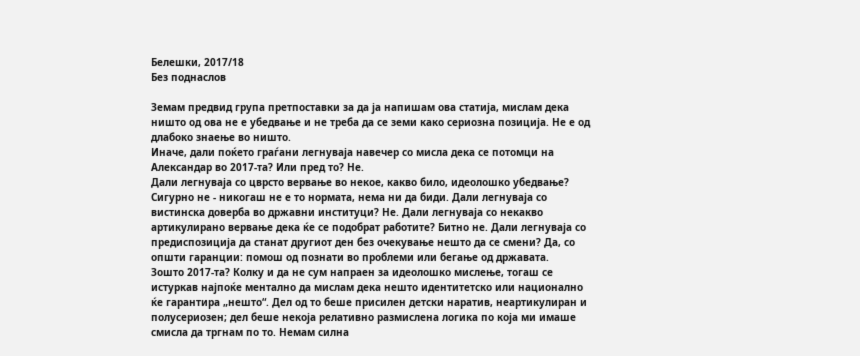Белешки, 2017/18
Без поднаслов

Земам предвид група претпоставки за да ја напишам ова статија, мислам дека ништо од ова не е убедвање и не треба да се земи како сериозна позиција. Не е од длабоко знаење во ништо.
Иначе, дали поќето граѓани легнуваја навечер со мисла дека се потомци на Александар во 2017-та? Или пред то? Не.
Дали легнуваја со цврсто вервање во некое, какво било, идеолошко убедвање? Сигурно не - никогаш не е то нормата, нема ни да биди. Дали легнуваја со вистинска доверба во државни институци? Не. Дали легнуваја со некакво артикулирано вервање дека ќе се подобрат работите? Битно не. Дали легнуваја со предиспозиција да станат другиот ден без очекување нешто да се смени? Да, со општи гаранции: помош од познати во проблеми или бегање од државата.
Зошто 2017-та? Колку и да не сум напраен за идеолошко мислење, тогаш се истуркав најпоќе ментално да мислам дека нешто идентитетско или национално ќе гарантира „нешто“. Дел од то беше присилен детски наратив, неартикулиран и полусериозен; дел беше некоја релативно размислена логика по која ми имаше смисла да тргнам по то. Немам силна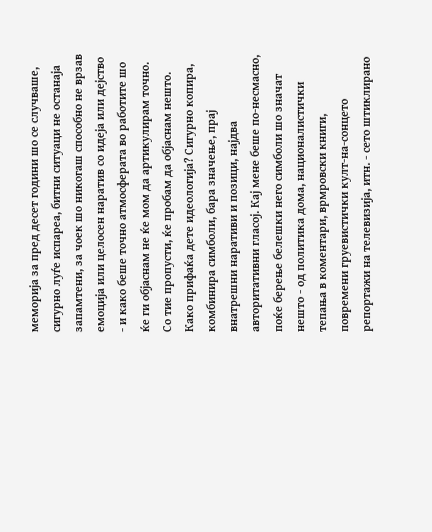меморија за пред десет години шо се случваше, сигурно луѓе испареа, битни ситуаци не останаја запамтени, за чоек шо никогаш способно не врзав емоција или целосен наратив со идеја или дејство - и како беше точно атмосферата во работите шо ќе ги објаснам не ќе мом да артикулирам точно. Со тие пропусти, ќе пробам да објаснам нешто.
Како прифаќа дете идеологија? Сигурно копира, комбинира симболи, бара значење, прај внатрешни наративи и позици, најдва авторитативни гласој. Кај мене беше по-несмасно, поќе берење белешки него симболи шо значат нешто - од политика дома, националистички тепања в коментари, врмровски книги, повремени груевистички култ-на-сонцето репортажи на телевизија, итн. - сето штиклирано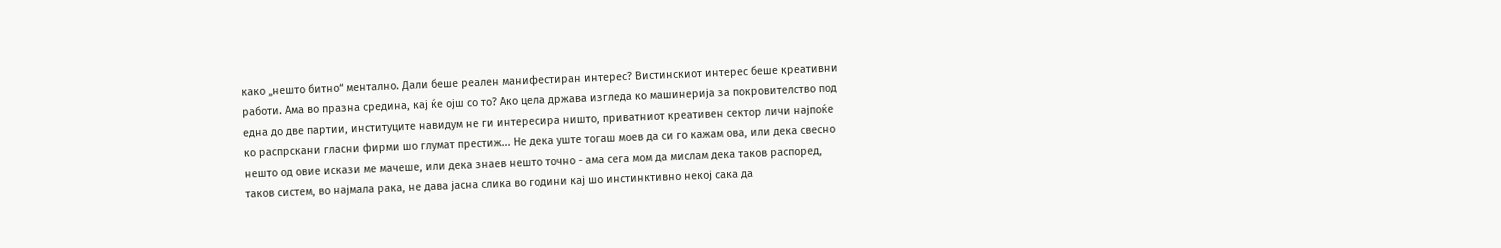како „нешто битно“ ментално. Дали беше реален манифестиран интерес? Вистинскиот интерес беше креативни работи. Ама во празна средина, кај ќе ојш со то? Ако цела држава изгледа ко машинерија за покровителство под една до две партии, институците навидум не ги интересира ништо, приватниот креативен сектор личи најпоќе ко распрскани гласни фирми шо глумат престиж... Не дека уште тогаш моев да си го кажам ова, или дека свесно нешто од овие искази ме мачеше, или дека знаев нешто точно - ама сега мом да мислам дека таков распоред, таков систем, во најмала рака, не дава јасна слика во години кај шо инстинктивно некој сака да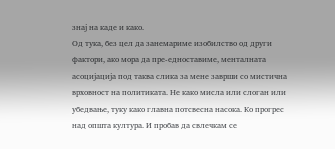знај на каде и како.
Од тука, без цел да занемариме изобилство од други фактори, ако мора да пре-едноставиме, менталната асоцијација под таква слика за мене заврши со мистична врховност на политиката. Не како мисла или слоган или убедвање, туку како главна потсвесна насока. Ко прогрес над општа култура. И пробав да свлечкам се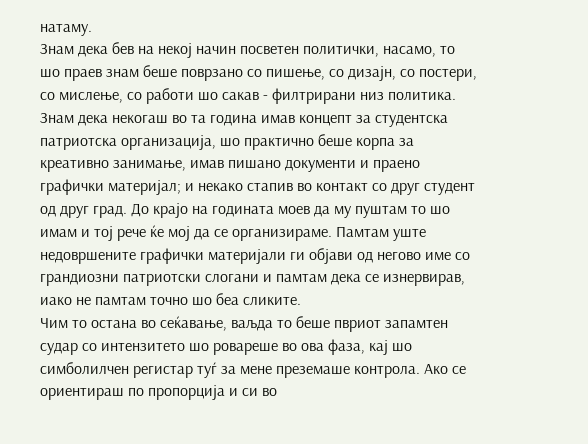натаму.
Знам дека бев на некој начин посветен политички, насамо, то шо праев знам беше поврзано со пишење, со дизајн, со постери, со мислење, со работи шо сакав - филтрирани низ политика. Знам дека некогаш во та година имав концепт за студентска патриотска организација, шо практично беше корпа за креативно занимање, имав пишано документи и праено графички материјал; и некако стапив во контакт со друг студент од друг град. До крајо на годината моев да му пуштам то шо имам и тој рече ќе мој да се организираме. Памтам уште недовршените графички материјали ги објави од негово име со грандиозни патриотски слогани и памтам дека се изнервирав, иако не памтам точно шо беа сликите.
Чим то остана во сеќавање, ваљда то беше пвриот запамтен судар со интензитето шо ровареше во ова фаза, кај шо симболилчен регистар туѓ за мене преземаше контрола. Ако се ориентираш по пропорција и си во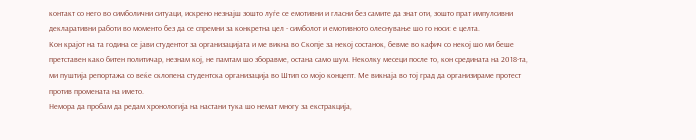контакт со него во симболични ситуаци, искрено незнајш зошто луѓе се емотивни и гласни без самите да знат оти, зошто прат импулсивни декларативни работи во моменто без да се спремни за конкретна цел - симболот и емотивното олеснување шо го носи: е целта.
Кон крајот на та година се јави студентот за организацијата и ме викна во Скопје за некој состанок, бевме во кафич со некој шо ми беше претставен како битен политичар, незнам кој, не памтам шо зборавме, остана само шум. Неколку месеци после то, кон средината на 2018-та, ми пуштија репортажа со веќе склопена студентска организација во Штип со мојо концепт. Ме викнаја во тој град да организираме протест против промената на името.
Немора да пробам да редам хронологија на настани тука шо немат многу за екстракција,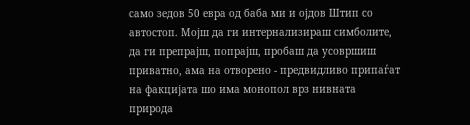само зедов 50 евра од баба ми и ојдов Штип со автостоп. Мојш да ги интернализираш симболите, да ги препрајш, попрајш, пробаш да усовршиш приватно, ама на отворено - предвидливо припаѓат на факцијата шо има монопол врз нивната природа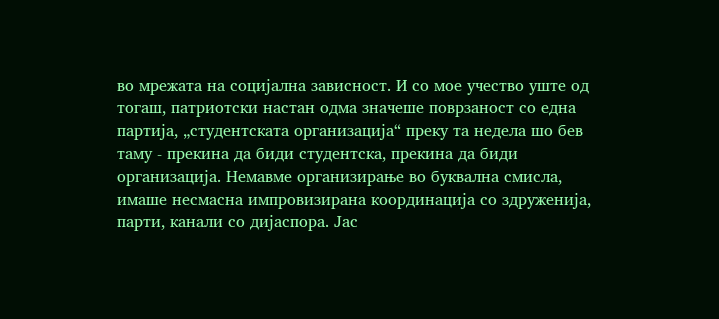во мрежата на социјална зависност. И со мое учество уште од тогаш, патриотски настан одма значеше поврзаност со една партија, „студентската организација“ преку та недела шо бев таму - прекина да биди студентска, прекина да биди организација. Немавме организирање во буквална смисла, имаше несмасна импровизирана координација со здруженија, парти, канали со дијаспора. Јас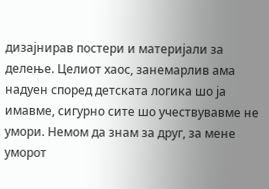дизајнирав постери и материјали за делење. Целиот хаос, занемарлив ама надуен според детската логика шо ја имавме, сигурно сите шо учествувавме не умори. Немом да знам за друг, за мене уморот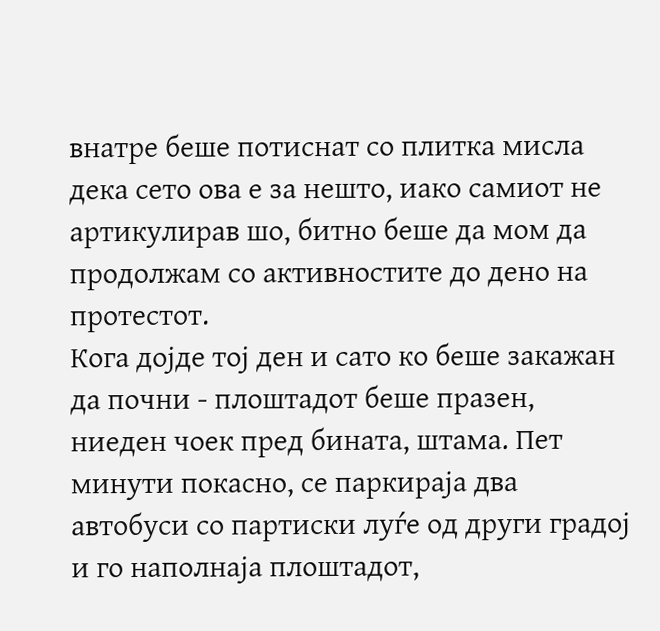внатре беше потиснат со плитка мисла дека сето ова е за нешто, иако самиот не артикулирав шо, битно беше да мом да продолжам со активностите до дено на протестот.
Кога дојде тој ден и сато ко беше закажан да почни - плоштадот беше празен, ниеден чоек пред бината, штама. Пет минути покасно, се паркираја два автобуси со партиски луѓе од други градој и го наполнаја плоштадот,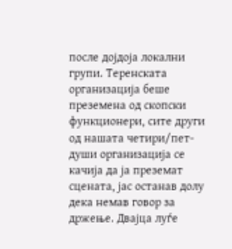после дојдоја локални групи. Теренската организација беше преземена од скопски функционери, сите други од нашата четири/пет-души организација се качија да ја преземат сцената, јас останав долу дека немав говор за држење. Двајца луѓе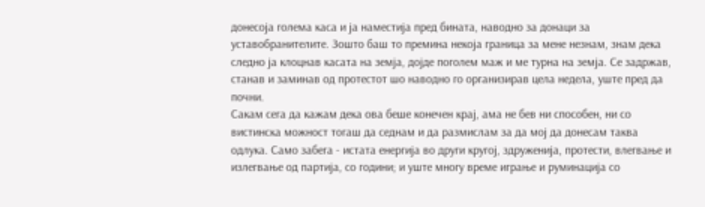донесоја голема каса и ја наместија пред бината, наводно за донаци за уставобранителите. Зошто баш то премина некоја граница за мене незнам, знам дека следно ја клоцнав касата на земја, дојде поголем маж и ме турна на земја. Се задржав, станав и заминав од протестот шо наводно го организирав цела недела, уште пред да почни.
Сакам сега да кажам дека ова беше конечен крај, ама не бев ни способен, ни со вистинска можност тогаш да седнам и да размислам за да мој да донесам таква одлука. Само забега - истата енергија во други кругој, здруженија, протести, влегвање и излегвање од партија, со години; и уште многу време играње и руминација со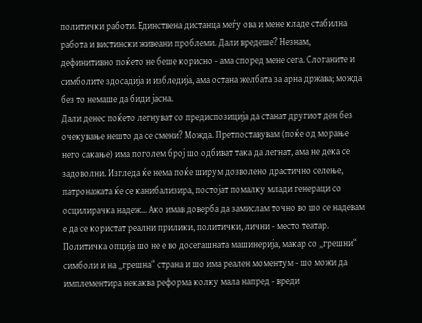политички работи. Единствена дистанца меѓу ова и мене кладе стабилна работа и вистински живеани проблеми. Дали вредеше? Незнам, дефинитивно поќето не беше корисно - ама според мене сега. Слоганите и симболите здосадија и избледија, ама остана желбата за арна држава; можда без то немаше да биди јасна.
Дали денес поќето легнуват со предиспозиција да станат другиот ден без очекување нешто да се смени? Можда. Претпоставувам (поќе од морање него сакање) има поголем број шо одбиват така да легнат, ама не дека се задоволни. Изгледа ќе нема поќе ширум дозволено драстично селење, патронажата ќе се канибализира, постојат помалку млади генераци со осцилирачка надеж... Ако имав доверба да замислам точно во шо се надевам е да се користат реални прилики, политички, лични - место театар. Политичка опција шо не е во досегашната машинерија, макар со „грешни“ симболи и на „грешна“ страна и шо има реален моментум - шо можи да имплементира некаква реформа колку мала напред - вреди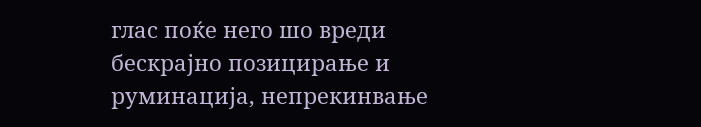глас поќе него шо вреди бескрајно позицирање и руминација, непрекинвање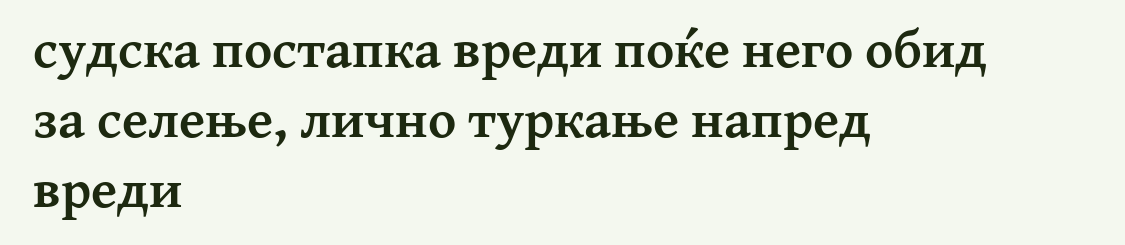судска постапка вреди поќе него обид за селење, лично туркање напред вреди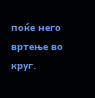поќе него вртење во круг.